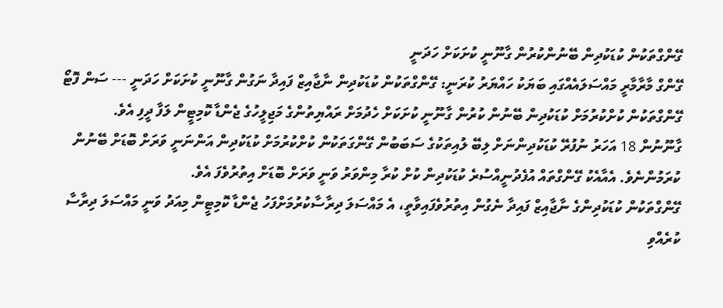ގޭންގްތަކުން ކުޑަކުދިން ބޭނުންކުރުން ގާނޫނީ ކުށަކަށް ހަދަނީ
ގޭންގް މާރާމާރީ މައްސަލައެއްގައި ބަޔަކު ހައްޔަރު ކުރަނީ: ގޭންގްތަކުން ކުޑަކުދިން ނާޖާއިޒް ފައިދާ ނަގުން ގާނޫނީ ކުށަކަށް ހަދަނީ --- ސަން ފޮޓޯ
ގޭންގްތަކުން ކުށްކުރުމަށް ކުޑަކުދިން ބޭނުން ކުރުން ގާނޫނީ ކުށަކަށް ހެދުމަށް ރައްޔިތުންގެ މަޖިލީހުގެ ޖެންޑާ ކޮމިޓީން ލަފާ ދީފި އެވެ.
ގާނޫނުން 18 އަހަރު ނުފުރޭ ކުޑަކުދިންނަށް ލިބޭ ލުއިތަކުގެ ސަބަބުން ގޭންގަތަކުން ކުށްކުރުމަށް ކުޑަކުދިން އަންނަނީ ވަރަށް ބޮޑަށް ބޭނުން ކުރަމުންނެވެ. އެއާއެކު ގޭންގްތައް އުފެދުނީއްސުރެ ކުޑަކުދިން ކުށް ކުރާ މިންވަރު ވަނީ ވަރަށް ބޮޑަށް އިތުރުވެފަ އެވެ.
ގޭންގްތަކުން ކުޑަކުދިންގެ ނާޖާއިޒް ފައިދާ ނެގުން އިތުރުވެފައިވާތީ، އެ މައްސަލަ ދިރާސާކުރުމަށްފަހު ޖެންޑާ ކޮމިޓީން މިއަދު ވަނީ މައްސަލަ ދިރާސާ ކުރެއްވި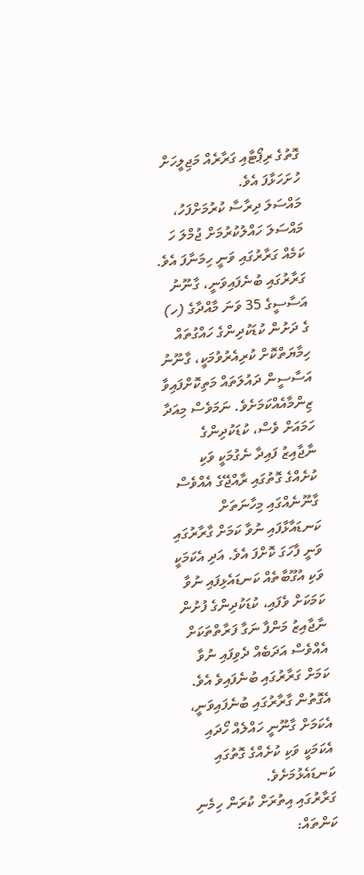ގޮތުގެ ރިޕޯޓާއި ގަރާރެއް މަޖިލީހަށް ހުށަހަޅާފަ އެވެ.
މައްސަލަ ދިރާސާ ކުރުމަށްފަހު، މައްސަލަ ހައްލުކުރުމަށް ޖުމްލަ ހަ ކަމެއް ގަރާރުގައި ވަނީ ހިމަނާފަ އެވެ.
ގަރާރުގައި ބުނެފައިވަނީ، ގާނޫނު އަސާސީގެ 35 ވަނަ މާއްދާގެ (ހ) ގެ ދަށުން ކުޑަކުދިންގެ ހައްގުތައް ހިމާޔަތްކޮށް ކުރިއެރުވުމަކީ، ގާނޫނު އަސާސީން ދައުލަތައް މަތިކޮށްފައިވާ ޒިންމާއެއްކަމަށެވެ. ނަމަވެސް މިއަދާ ހަމައަށް ވެސް، ކުޑަކުދިންގެ ނާޖާއިޒު ފައިދާ ނެގުމަކީ ވަކި ކުށެއްގެ ގޮތުގައި ރާއްޖޭގެ އެއްވެސް ގާނޫނެއްގައި މިހާނަތަށް ކަނޑައާޅާފައި ނުވާ ކަމަށް ގާރާރުގައި ވަނީ ފާހަގަ ކޮށްފަ އެވެ. އަދި އެކަމަކީ ވަކި އުގޫބާތެއް ކަނޑައެޅިފައި ނުވާ ކަމަކަށް ވެފައި، ކުޑަކުދިންގެ ފުށުން ނާޖާއިޒު މަންފާ ނަގާ ފަރާތްތަކަށް އެއްވެސް އަދަބެއް ދެވިފައި ނުވާ ކަމަށް ގަރާރުގައި ބުނެފައިވެ އެވެ.
އެގޮތުން ގާރާރުގައި ބުނެފައިވަނީ، އެކަމަށް ގާނޫނީ ހައްލެއް ހޯދައި އެކަމަކީ ވަކި ކުށެއްގެ ގޮތުގައި ކަނޑައެޅުމަށެވެ.
ގަރާރުގައި އިތުރަށް ކުރަން ހިމެނި ކަންތައް: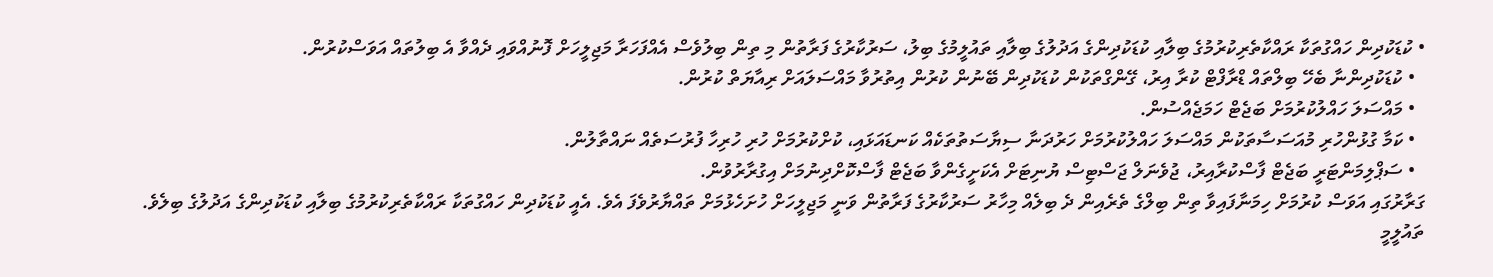• ކުޑަކުދިން ހައްގުތަކާ ރައްކާތެރިކުރުމުގެ ބިލާއި ކުޑަކުދިންގެ އަދުލުގެ ބިލާއި ތައުލީމުގެ ބިލު، ސަރުކާރުގެ ފަރާތުން މި ތިން ބިލުވެސް އެއްފަހަރާ މަޖިލީހަށް ފޮނުއްވައި ދެއްވާ އެ ބިލުތައް އަވަސްކުރުން.
  • ކުޑަކުދިންނާ ބެހޭ ބިލްތައް ޑްރާފްޓް ކުރާ އިރު، ގޭންގްތަކުން ކުޑަކުދިން ބޭނުން ކުރުން އިތުރުވާ މައްސަލައަށް ރިއާޔަތް ކުރުން.
  • މައްސަލަ ހައްލުކުރުމަށް ބަޖެޓް ހަމަޖެއްސުން.
  • ކަމާ ގުޅުންހުރި މުއަސަސާތަކުން މައްސަލަ ހައްލުކުރުމަށް ހަރުދަނާ ސިޔާސަތުތަކެއް ކަނޑައަޅައި، ކުށްކުރުމަށް ހުރި ހުރިހާ ފުރުސަތެއް ނައްތާލުން.
  • ސަޕްލިމަންޓަރީ ބަޖެޓް ފާސްކުރާއިރު، ޖުވެނަލް ޖަސްޓިސް ޔުނިޓަށް އެކަށީގެންވާ ބަޖެޓް ފާސްކޮށްދިނުމަށް އިގުރާރުވުން.
ގަރާރުގައި އަވަސް ކުރުމަށް ހިމަނާފައިވާ ތިން ބިލްގެ ތެރެއިން ދެ ބިލެއް މިހާރު ސަރުކާރުގެ ފަރާތުން ވަނީ މަޖިލީހަށް ހުށަހެޅުމަށް ތައްޔާރުވެފަ އެވެ. އެއީ ކުޑަކުދިން ހައްގުތަކާ ރައްކާތެރިކުރުމުގެ ބިލާއި ކުޑަކުދިންގެ އަދުލުގެ ބިލެވެ. ތައުލީމީ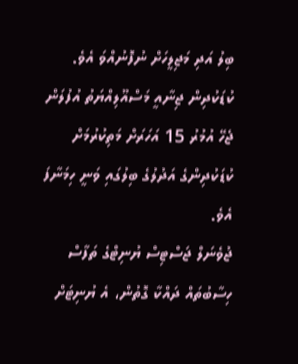ބިލު އަދި މަޖިލީހަށް ނުފޮނުއްވަ އެވެ.
ކުޑަކުދިން ޖިނާއީ މަސްއޫލިއްޔަތު އުފުލަން ޖެހޭ އުމުރު 15 އަހަރަށް މަތިކުރުމަށް ކުޑަކުދިންގެ އަދުލުގެ ބިލުގައި ވަނީ ހިމަނާފަ އެވެ.
ޖުވެނަލް ޖަސްޓިސް ޔުނިޓްގެ ތަފާސް ހިސާބުތައް ދައްކާ ގޮތުން، އެ ޔުނިޓަށް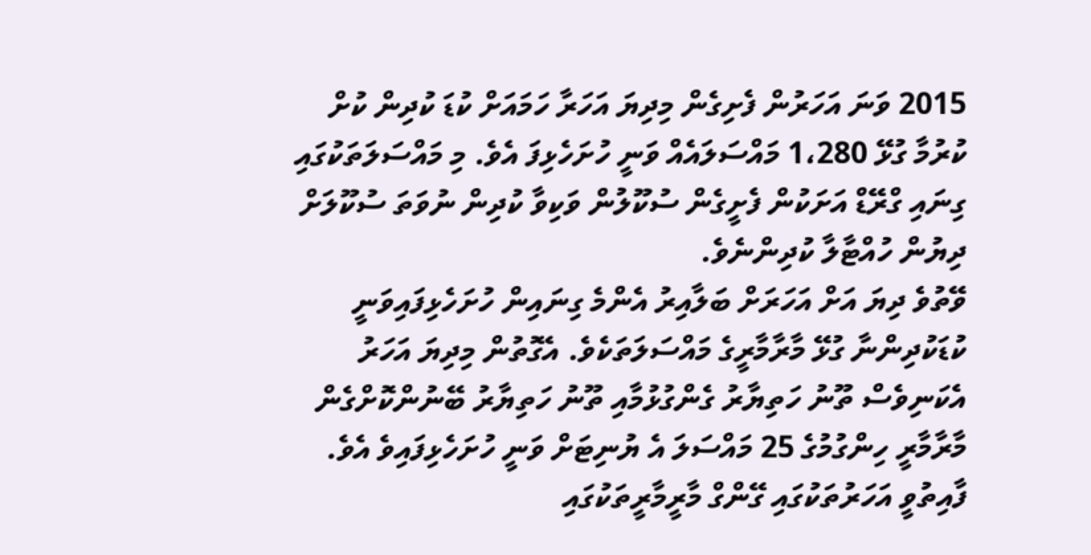2015 ވަނަ އަހަރުން ފެށިގެން މިދިޔަ އަހަރާ ހަމައަށް ކުޑަ ކުދިން ކުށް ކުރުމާ ގުޅޭ 1،280 މައްސަލައެއް ވަނީ ހުށަހެޅިފަ އެވެ. މި މައްސަލަތަކުގައި ގިނައި ގްރޭޑް އަށަކުން ފެށީގެން ސުކޫލުން ވަކިވާ ކުދިން ނުވަތަ ސުކޫލަށް ދިޔުން ހުއްޓާލާ ކުދިންނެވެ.
ވޭތުވެ ދިޔަ އަށް އަހަރަށް ބަލާއިރު އެންމެ ގިނައިން ހުށަހެޅިފައިވަނީ ކުޑަކުދިންނާ ގުޅޭ މާރާމާރީގެ މައްސަލަތަކެވެ. އެގޮތުން މިދިޔަ އަހަރު އެކަނިވެސް ތޫނު ހަތިޔާރު ގެންގުޅުމާއި ތޫނު ހަތިޔާރު ބޭނުންކޮށްގެން މާރާމާރީ ހިންގުމުގެ 25 މައްސަލަ އެ ޔުނިޓަށް ވަނީ ހުށަހެޅިފައިވެ އެވެ. ފާއިތުވީ އަހަރުތަކުގައި ގޭންގް މާރީމާރީތަކުގައި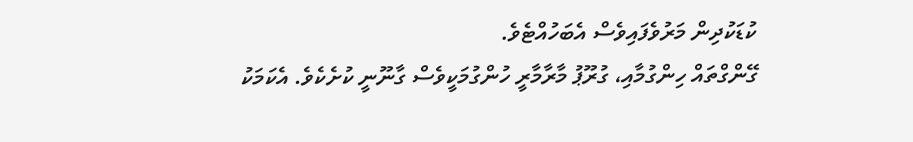ކުޑަކުދިން މަރުވެފައިވެސް އެބަހުއްޓެވެ.
ގޭންގްތައް ހިންގުމާއި، ގުރޫޕު މާރާމާރީ ހުންގުމަކީވެސް ގާނޫނީ ކުށެކެވެ. އެކަމަކު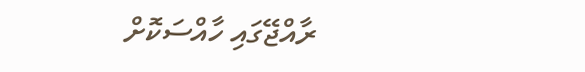ރާއްޖޭގައި ހާއްސަކޮށް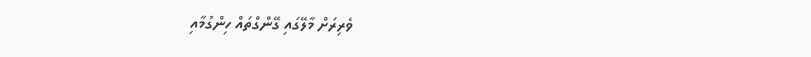ވެރިރަށް މާލޭގައި ގޭންގްތައް ހިންގުމާއި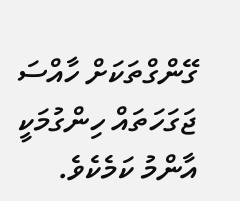ގޭންގްތަކަށް ހާއްސަ ޖަގަހަތައް ހިންގުމަކީ އާންމު ކަމެކެވެ.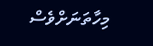މިހާތަނަށްވެސް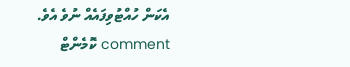އެކަން ހުއްޓުވިފައެއް ނުވެ އެވެ.
comment ކޮމެންޓް